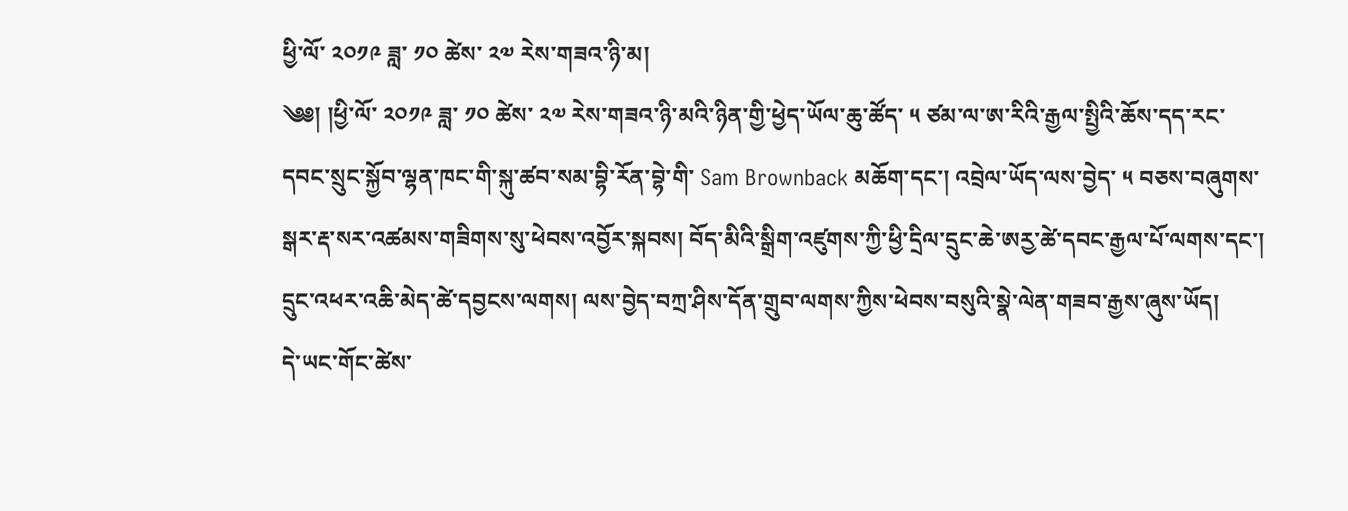ཕྱི་ལོ་ ༢༠༡༩ ཟླ་ ༡༠ ཚེས་ ༢༧ རེས་གཟའ་ཉི་མ།
༄༅། །ཕྱི་ལོ་ ༢༠༡༩ ཟླ་ ༡༠ ཚེས་ ༢༧ རེས་གཟའ་ཉི་མའི་ཉིན་གྱི་ཕྱེད་ཡོལ་ཆུ་ཚོད་ ༥ ཙམ་ལ་ཨ་རིའི་རྒྱལ་སྤྱིའི་ཆོས་དད་རང་དབང་སྲུང་སྐྱོབ་ལྷན་ཁང་གི་སྐུ་ཚབ་སམ་བྷི་རོན་བྷེ་གི་ Sam Brownback མཆོག་དང་། འབྲེལ་ཡོད་ལས་བྱེད་ ༥ བཅས་བཞུགས་སྒར་རྡ་སར་འཚམས་གཟིགས་སུ་ཕེབས་འབྱོར་སྐབས། བོད་མིའི་སྒྲིག་འཛུགས་ཀྱི་ཕྱི་དྲིལ་དྲུང་ཆེ་ཨརྱ་ཚེ་དབང་རྒྱལ་པོ་ལགས་དང་། དྲུང་འཕར་འཆི་མེད་ཚེ་དབྱངས་ལགས། ལས་བྱེད་བཀྲ་ཤིས་དོན་གྲུབ་ལགས་ཀྱིས་ཕེབས་བསུའི་སྣེ་ལེན་གཟབ་རྒྱས་ཞུས་ཡོད།
དེ་ཡང་གོང་ཚེས་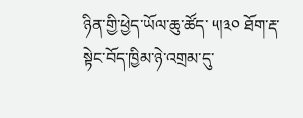ཉིན་གྱི་ཕྱེད་ཡོལ་ཆུ་ཚོད་ ༥།༣༠ ཐོག་རྡ་སྟེང་བོད་ཁྱིམ་ཉེ་འགྲམ་དུ་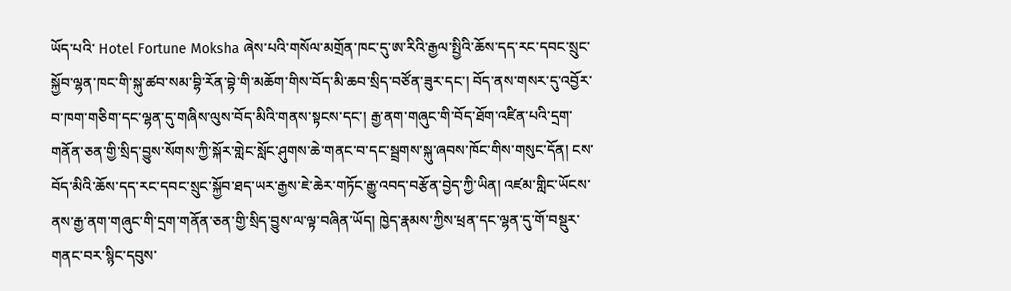ཡོད་པའི་ Hotel Fortune Moksha ཞེས་པའི་གསོལ་མགྲོན་ཁང་དུ་ཨ་རིའི་རྒྱལ་སྤྱིའི་ཆོས་དད་རང་དབང་སྲུང་སྐྱོབ་ལྷན་ཁང་གི་སྐུ་ཚབ་སམ་བྷི་རོན་བྷེ་གི་མཆོག་གིས་བོད་མི་ཆབ་སྲིད་བཙོན་ཟུར་དང་། བོད་ནས་གསར་དུ་འབྱོར་བ་ཁག་གཅིག་དང་ལྷན་དུ་གཞིས་ལུས་བོད་མིའི་གནས་སྟངས་དང་། རྒྱ་ནག་གཞུང་གི་བོད་ཐོག་འཛིན་པའི་དྲག་གནོན་ཅན་གྱི་སྲིད་བྱུས་སོགས་ཀྱི་སྐོར་གླེང་སློང་ཤུགས་ཆེ་གནང་བ་དང་སྦྲགས་སྐུ་ཞབས་ཁོང་གིས་གསུང་དོན། ངས་བོད་མིའི་ཆོས་དད་རང་དབང་སྲུང་སྐྱོབ་ཐད་ཡར་རྒྱས་ཇེ་ཆེར་གཏོང་རྒྱུ་འབད་བརྩོན་བྱེད་ཀྱི་ཡིན། འཛམ་གླིང་ཡོངས་ནས་རྒྱ་ནག་གཞུང་གི་དྲག་གནོན་ཅན་གྱི་སྲིད་བྱུས་ལ་ལྟ་བཞིན་ཡོད། ཁྱེད་རྣམས་ཀྱིས་ཕྲན་དང་ལྷན་དུ་གོ་བསྡུར་གནང་བར་སྙིང་དབུས་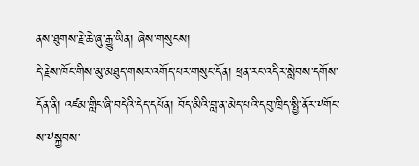ནས་ཐུགས་རྗེ་ཆེ་ཞུ་རྒྱུ་ཡིན། ཞེས་གསུངས།
དེ་རྗེས་ཁོང་གིས་མུ་མཐུད་གསར་འགོད་པར་གསུང་དོན། ཕྲན་རང་འདིར་སླེབས་དགོས་དོན་ནི། འཛམ་གླིང་ཞི་བདེའི་དེད་དཔོན། བོད་མིའི་བླ་ན་མེད་པའི་དབུ་ཁྲིད་སྤྱི་ནོར་༸གོང་ས་༸སྐྱབས་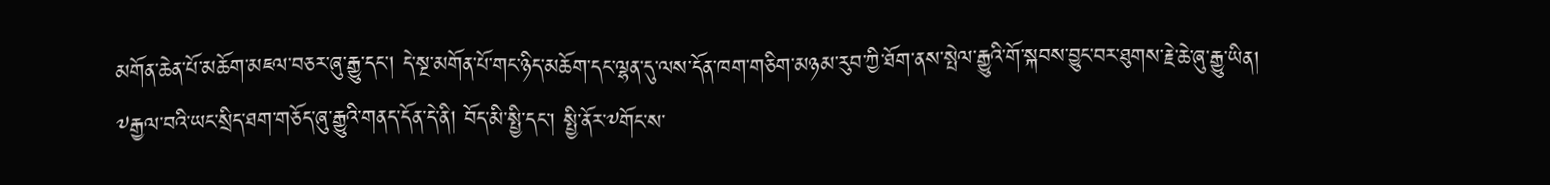མགོན་ཆེན་པོ་མཆོག་མཇལ་བཅར་ཞུ་རྒྱུ་དང་། དེ་སྔ་མགོན་པོ་གང་ཉིད་མཆོག་དང་ལྷན་དུ་ལས་དོན་ཁག་གཅིག་མཉམ་རུབ་ཀྱི་ཐོག་ནས་སྤེལ་རྒྱུའི་གོ་སྐབས་བྱུང་བར་ཐུགས་རྗེ་ཆེ་ཞུ་རྒྱུ་ཡིན།
༸རྒྱལ་བའི་ཡང་སྲིད་ཐག་གཅོད་ཞུ་རྒྱུའི་གནད་དོན་དེ་ནི། བོད་མི་སྤྱི་དང་། སྤྱི་ནོར་༸གོང་ས་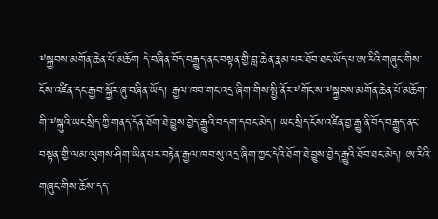༸སྐྱབས་མགོན་ཆེན་པོ་མཆོག དེ་བཞིན་བོད་བརྒྱུད་ནང་བསྟན་གྱི་བླ་ཆེན་རྣམ་པར་ཐོབ་ཐང་ཡོད་པ་ཨ་རིའི་གཞུང་གིས་ངོས་འཛིན་དང་རྒྱབ་སྐྱོར་ཞུ་བཞིན་ཡོད། རྒྱལ་ཁབ་གང་འདྲ་ཞིག་གིས་སྤྱི་ནོར་༸གོང་ས་༸སྐྱབས་མགོན་ཆེན་པོ་མཆོག་གི་༸སྐུའི་ཡང་སྲིད་ཀྱི་གནད་དོན་ཐོག་ཐེ་བྱུས་བྱེད་རྒྱུའི་བདག་དབང་མེད། ཡང་སྲིད་ངོས་འཛིན་བྱ་རྒྱུ་ནི་བོད་བརྒྱུད་ནང་བསྟན་གྱི་ལམ་ལུགས་ཤིག་ཡིན་པར་བརྟེན་རྒྱལ་ཁབ་སུ་འདྲ་ཞིག་ཀྱང་དེའི་ཐོག་ཐེ་བྱུས་བྱེད་རྒྱུའི་ཐོབ་ཐང་མེད། ཨ་རིའི་གཞུང་གིས་ཆོས་དད་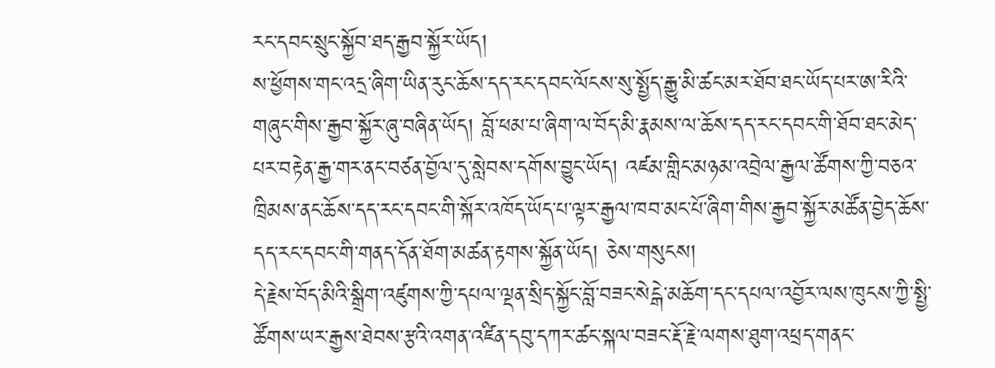རང་དབང་སྲུང་སྐྱོབ་ཐད་རྒྱབ་སྐྱོར་ཡོད།
ས་ཕྱོགས་གང་འདྲ་ཞིག་ཡིན་རུང་ཆོས་དད་རང་དབང་ལོངས་སུ་སྤྱོད་རྒྱུ་མི་ཚང་མར་ཐོབ་ཐང་ཡོད་པར་ཨ་རིའི་གཞུང་གིས་རྒྱབ་སྐྱོར་ཞུ་བཞིན་ཡོད། བློ་ཕམ་པ་ཞིག་ལ་བོད་མི་རྣམས་ལ་ཆོས་དད་རང་དབང་གི་ཐོབ་ཐང་མེད་པར་བརྟེན་རྒྱ་གར་ནང་བཙན་བྱོལ་དུ་སླེབས་དགོས་བྱུང་ཡོད། འཛམ་གླིང་མཉམ་འབྲེལ་རྒྱལ་ཚོགས་ཀྱི་བཅའ་ཁྲིམས་ནང་ཆོས་དད་རང་དབང་གི་སྐོར་འཁོད་ཡོད་པ་ལྟར་རྒྱལ་ཁབ་མང་པོ་ཞིག་གིས་རྒྱབ་སྐྱོར་མཚོན་བྱེད་ཆོས་དད་རང་དབང་གི་གནད་དོན་ཐོག་མཚན་རྟགས་སྐྱོན་ཡོད། ཅེས་གསུངས།
དེ་རྗེས་བོད་མིའི་སྒྲིག་འཛུགས་ཀྱི་དཔལ་ལྡན་སྲིད་སྐྱོང་བློ་བཟང་སེངྒེ་མཆོག་དང་དཔལ་འབྱོར་ལས་ཁུངས་ཀྱི་སྤྱི་ཚོགས་ཡར་རྒྱས་ཐེབས་རྩའི་འགན་འཛིན་དབུ་དཀར་ཚང་སྐལ་བཟང་རྡོ་རྗེ་ལགས་ཐུག་འཕྲད་གནང་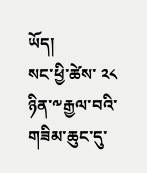ཡོད།
སང་ཕྱི་ཚེས་ ༢༨ ཉིན་༸རྒྱལ་བའི་གཟིམ་ཆུང་དུ་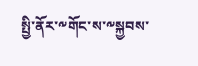སྤྱི་ནོར་༸གོང་ས་༸སྐྱབས་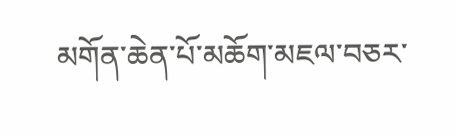མགོན་ཆེན་པོ་མཆོག་མཇལ་བཅར་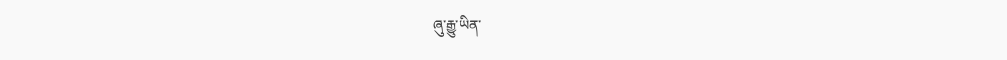ཞུ་རྒྱུ་ཡིན་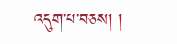འདུག་པ་བཅས། །